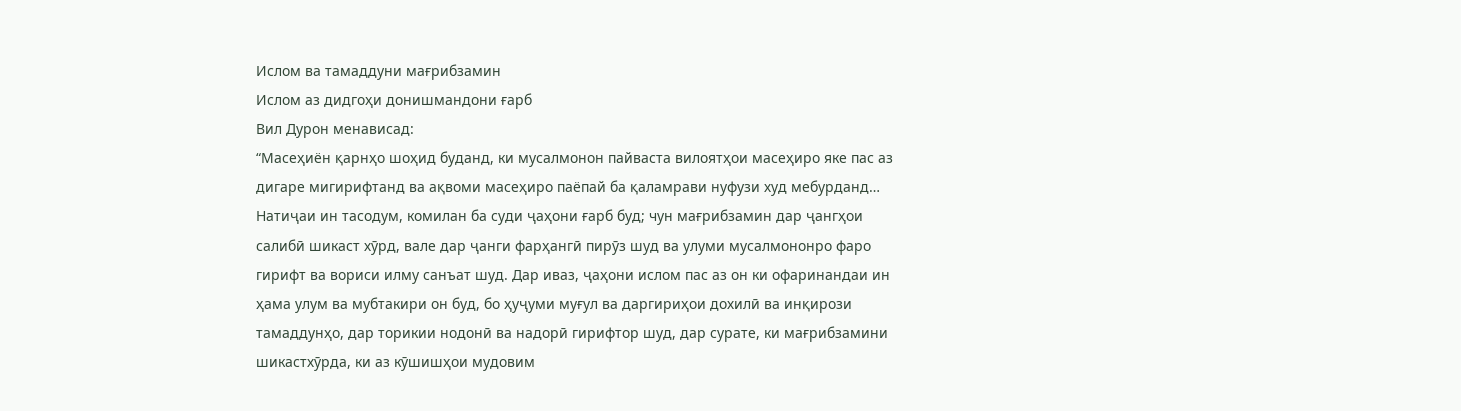Ислом ва тамаддуни мағрибзамин
Ислом аз дидгоҳи донишмандони ғарб
Вил Дурон менависад:
“Масеҳиён қарнҳо шоҳид буданд, ки мусалмонон пайваста вилоятҳои масеҳиро яке пас аз дигаре мигирифтанд ва ақвоми масеҳиро паёпай ба қаламрави нуфузи худ мебурданд… Натиҷаи ин тасодум, комилан ба суди ҷаҳони ғарб буд; чун мағрибзамин дар ҷангҳои салибӣ шикаст хӯрд, вале дар ҷанги фарҳангӣ пирӯз шуд ва улуми мусалмононро фаро гирифт ва вориси илму санъат шуд. Дар иваз, ҷаҳони ислом пас аз он ки офаринандаи ин ҳама улум ва мубтакири он буд, бо ҳуҷуми муғул ва даргириҳои дохилӣ ва инқирози тамаддунҳо, дар торикии нодонӣ ва надорӣ гирифтор шуд, дар сурате, ки мағрибзамини шикастхӯрда, ки аз кӯшишҳои мудовим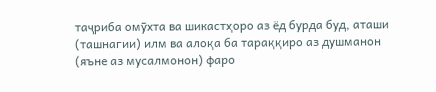таҷриба омӯхта ва шикастҳоро аз ёд бурда буд, аташи (ташнагии) илм ва алоқа ба тараққиро аз душманон (яъне аз мусалмонон) фаро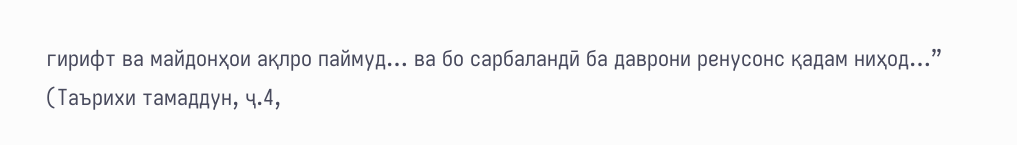гирифт ва майдонҳои ақлро паймуд… ва бо сарбаландӣ ба даврони ренусонс қадам ниҳод…”
(Таърихи тамаддун, ҷ.4,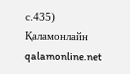с.435)
Қаламонлайн
qalamonline.net